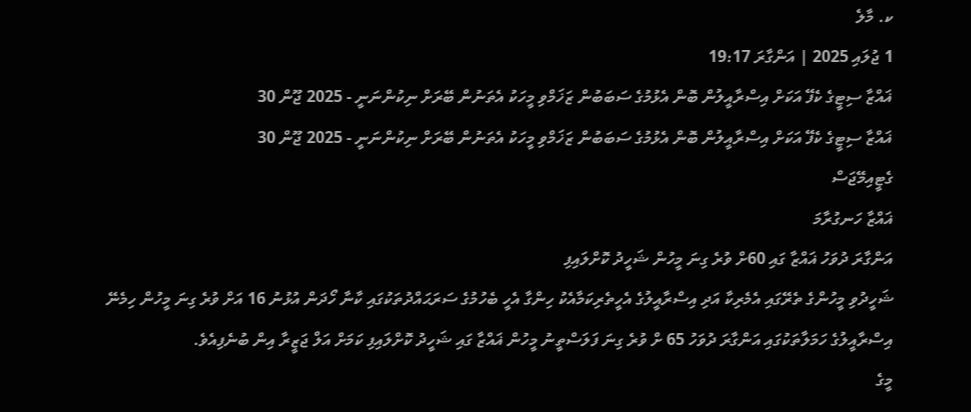ކ. މާލެ
1 ޖުލައި 2025 | އަންގާރަ 19:17
ޣައްޒާ ސިޓީގެ ކެފޭ އަކަށް އިސްރާއީލުން ބޮން އެޅުމުގެ ސަބަބުން ޒަޚަމްވި މީހަކު އެތަނުން ބޭރަށް ނިކުންނަނީ - 2025 ޖޫން 30
ޣައްޒާ ސިޓީގެ ކެފޭ އަކަށް އިސްރާއީލުން ބޮން އެޅުމުގެ ސަބަބުން ޒަޚަމްވި މީހަކު އެތަނުން ބޭރަށް ނިކުންނަނީ - 2025 ޖޫން 30
ގެޓީއިމޭޖަސް
ޣައްޒާ ހަނގުރާމަ
އަންގާރަ ދުވަހު ޣައްޒާ ގައި 60ށް ވުރެ ގިނަ މީހުން ޝަހީދު ކޮށްލައިފި
ޝަހީދުވި މީހުންގެ ތެރޭގައި އެމެރިކާ އަދި އިސްރާއީލުގެ އެހީތެރިކަމާއެކު ހިންގާ އެހީ ބެހުމުގެ ސަރަޙައްދުތަކުގައި ކާނާ ހޯދަން އުޅުނު 16 އަށް ވުރެ ގިނަ މީހުން ހިމެނޭ
އިސްރާއީލުގެ ހަމަލާތަކުގައި އަންގާރަ ދުވަހު 65 ށް ވުރެ ގިނަ ފަލަސްތީނު މީހުން ޣައްޒާ ގައި ޝަހީދު ކޮށްލައިފި ކަމަށް އަލް ޖަޒީރާ އިން ބުނެފިއެވެ.
މީގެ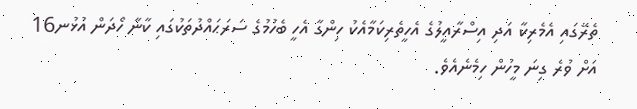ތެރޭގައި އެމެރިކާ އަދި އިސްރާއީލުގެ އެހީތެރިކަމާއެކު ހިންގާ އެހީ ބެހުމުގެ ސަރަޙައްދުތަކުގައި ކާނާ ހޯދަން އުޅުނ16 އަށް ވުރެ ގިނަ މީހުން ހިމެނެއެވެ.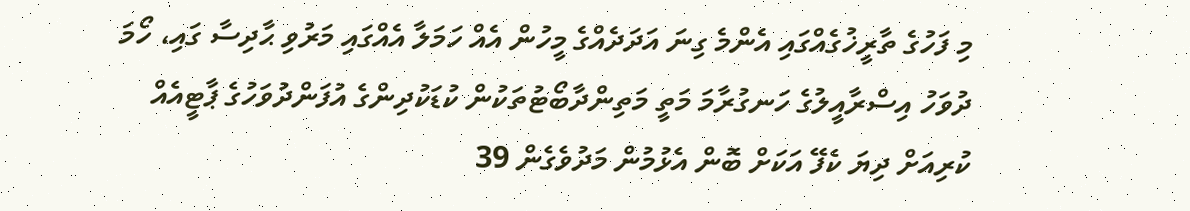މި ފަހުގެ ތާރީޚުގެއްގައި އެންމެ ގިނަ އަދަދެއްގެ މީހުން އެއް ހަމަލާ އެއްގައި މަރުވި ޙާދިސާ ގައި، ހޯމަ ދުވަހު އިސްރާއީލުގެ ހަނގުރާމަ މަތީ މަތިންދާބޯޓުތަކުން ކުޑަކުދިންގެ އުފަންދުވަހުގެ ޕާޓީއެއް ކުރިއަށް ދިޔަ ކެފޭ އަކަށް ބޮން އެޅުމުން މަދުވެގެން 39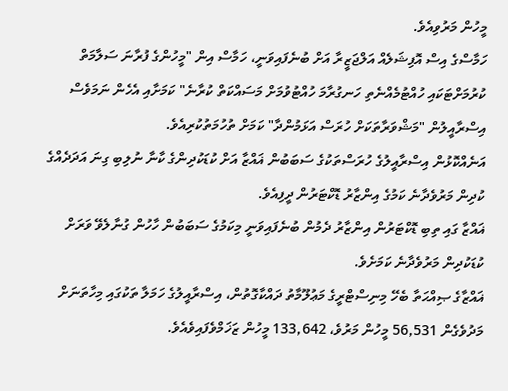މީހުން މަރުވިއެވެ.
ހަމާސްގެ އިސް އޮފިޝަލެއް އަލްޖަޒީރާ އަށް ބުނެފައިވަނީ، ހަމާސް އިން "މީހުންގެ ފުރާނަ ސަލާމަތް ކުރުމަށްޓަކައި ހުއްޓުމެއްނެތި ހަނގުރާމަ ހުއްޓުވުމަށް މަސައްކަތް ކުރާނެ" ކަމަށާއި އެހެން ނަމަވެސް އިސްރާއީލުން "މަޝްވަރާތަކަށް ހުރަސް އަޅަމުންދާ" ކަމަށް ތުހުމަތުކުރިއެވެ.
އަނެއްކޮޅުން އިސްރާއީލުގެ ހުރަސްތަކުގެ ސަބަބުން ޣައްޒާ އަށް ކުޑަކުދިންގެ ކާނާ ނުލިބި ގިނަ އަދަދެއްގެ ކުދިން މަރުވެދާނެ ކަމުގެ އިންޒާރު ޑޮކްޓަރުން ދީފިއެވެ.
ޣައްޒާ ގައި ތިބި ޑޮކްޓަރުން އިންޒާރު ދެމުން ބުނެފައިވަނީ މިކަމުގެ ސަބަބުން ހާހުން ގުނާލެވޭ ވަރަށް ކުޑަކުދިން މަރުވެދާނެ ކަމަށެވެ.
ޣައްޒާގެ ޞިއްޙަތާ ބެހޭ މިނިސްޓްރީގެ މަޢުލޫމާތު ދައްކާގޮތުން، އިސްރާއީލުގެ ހަމަލާ ތަކުގައި މިހާތަނަށް މަދުވެގެން 56,531 މީހުން މަރުވެ، 133,642 މީހުން ޒަޚަމްވެފައިވެއެވެ.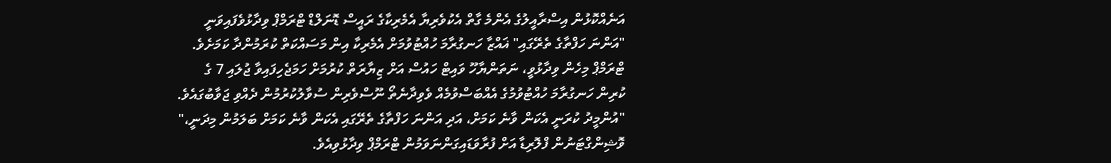އަނެއްކޮޅުން އިސްރާއީލުގެ އެންމެ ގާތް އެކުވެރިޔާ އެމެރިކާގެ ރައީސް ޑޮނަލްޑް ޓްރަމްޕް ވިދާޅުވެފައިވަނީ "އަންނަ ހަފްތާގެ ތެރޭގައި" ޣައްޒާ ހަނގުރާމަ ހުއްޓުވުމަށް އެމެރިކާ އިން މަސައްކަތް ކުރަމުންދާ ކަމަށެވެ.
ޓްރަމްޕް މިހެން ވިދާޅުވީ، ނަތަންޔާހޫ ވައިޓް ހައުސް އަށް ޒިޔާރަތް ކުރުމަށް ހަމަޖެހިފައިވާ ޖުލައި 7 ގެ ކުރިން ހަނގުރާމަ ހުއްޓުވުމުގެ އެއްބަސްވުމެއް ވެވިދާނެތޯ ނޫސްވެރިން ސުވާލުކުރުމުން ދެއްވި ޖަވާބުގައެވެ.
"އުންމީދު ކުރަނީ އެކަން ވާނެ ކަމަށް، އަދި އަންނަ ހަފްތާގެ ތެރޭގައި އެކަން ވާނެ ކަމަށް ބަލަމުން މިދަނީ،" ވޮޝިންގްޓަނުން ފްލޮރިޑާ އަށް ފުރާވަޑައިގަންނަވަމުން ޓްރަމްޕް ވިދާޅުވިއެވެ.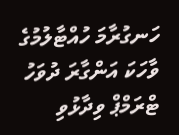ހަނގުރާމަ ހުއްޓާލުމުގެ ވާހަކަ އަންގާރަ ދުވަހު ޓްރަމްޕް ވިދާޅުވި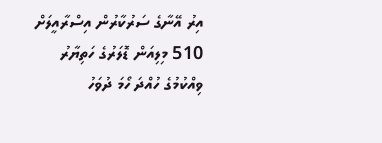އިރު އޭނާގެ ސަރުކާރުން އިސްރާއީލަށް 510 މިލިއަން ޑޮލަރުގެ ހަތިޔާރު ވިއްކުމުގެ ހުއްދަ ހޯމަ ދުވަހު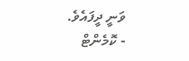ވަނީ ދީފައެވެ.
- ކޮމެންޓް